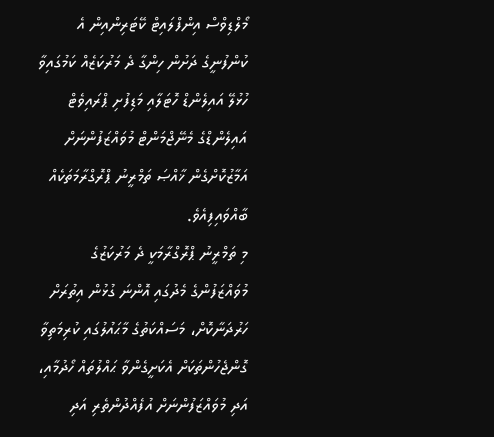މޯލްޑިވްސް އިންފްލައިޓް ކޭޓަރިންއިން އެ ކުންފުނީގެ ދަށުން ހިންގާ ދެ މަރުކަޒެއް ކަމުގައިވާ ހުޅުލޭ އައިލެންޑް ހޮޓަލާއި މަޑިފުށި ޕްރައިވެޓް އައިލެންޑްގެ މެނޭޖްމަންޓް މުވައްޒަފުންނަށް އަމާޒުކޮށްގެން ޚާއްޞަ ތަމްރީނު ޕްރޮގްރާމަތަކެއް ބާއްވައިފިއެވެ.
މި ތަމްރީނު ޕްރޮގްރާމަކީ ދެ މަރުކަޒުގެ މުވައްޒަފުންގެ މެދުގައި އޮންނަ ގުޅުން އިތުރަށް ހަރުދަނާކޮށް، މަސައްކަތުގެ މާޙައުލުގައި ކުރިމަތިވާ ގޮންޖެހުންތަކަށް އެކަށީގެންވާ ޙައްލުތައް ހޯދުމާއި، އަދި މުވައްޒަފުންނަށް އުފެއްދުންތެރި އަދި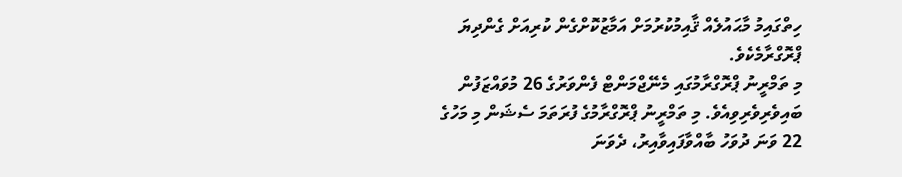ހިތްގައިމު މާޙައުލެއް ޤާއިމުކުރުމަށް އަމާޒުކޮށްގެން ކުރިއަށް ގެންދިޔަ ޕްރޮގްރާމެކެވެ.
މި ތަމްރީނު ޕްރޮގްރާމުގައި މެނޭޖްމަންޓް ފެންވަރުގެ 26 މުވައްޒަފުން ބައިވެރިވެރިވިއެވެ. މި ތަމްރީނު ޕްރޮގްރާމުގެ ފުރަތަމަ ސެޝަން މި މަހުގެ 22 ވަނަ ދުވަހު ބާއްވާފައިވާއިރު، ދެވަނަ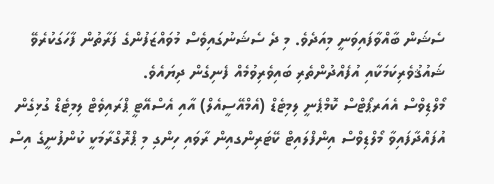ސެޝަން ބާއްވާފައިވަނީ މިއަދެވެ. މި ދެ ސެޝަނުގައިވެސް މުވައްޒަފުންގެ ފަރާތުން ފާހަގަކުރެވޭ ޝައުޤުވެރިކަމަކާއި އުފެއްދުންތެރި ބައިވެރިވުމެއް ފެނިގެން ދިޔައެވެ.
މޯލްޑިވްސް އެއަރޕޯޓްސް ކޮމްޕެނީ ލިމިޓެޑް (އެމްއޭސީއެލް) އާއި އެސްއޭޓީ ޕްރައިވެޓް ލިމިޓެޑް ގުޅިގެން އުފައްދާފައިވާ މޯލްޑިވްސް އިންފްލައިޓް ކޭޓަރިންގއިން ރާވައި ހިންގި މި ޕްރޮގްރާމަކީ ކުންފުނީގެ އިސް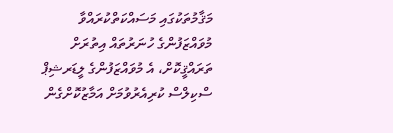މަޤާމުތަކުގައި މަސައްކަތްކުރައްވާ މުވައްޒަފުންގެ ހުނަރުތައް އިތުރަށް ތަރައްޤީކޮށް، އެ މުވައްޒަފުންގެ ލީޑަރޝިޕް ސްކިލްސް ކުރިއެރުވުމަށް އަމާޒުކޮށްގެން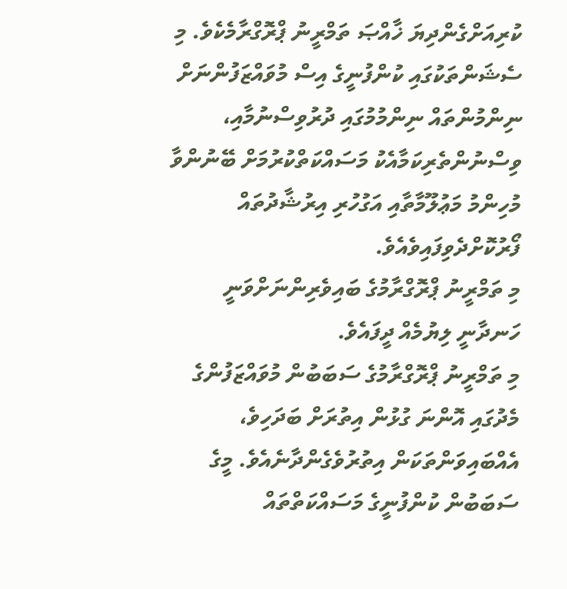ކުރިއަށްގެންދިޔަ ޚާއްޞަ ތަމްރީނު ޕްރޮގްރާމެކެވެ. މި ސެޝަންތަކުގައި ކުންފުނީގެ އިސް މުވައްޒަފުންނަށް ނިންމުންތައް ނިންމުމުގައި ދުރުވިސްނުމާއި، ވިސްނުންތެރިކަމާއެކު މަސައްކަތްކުރުމަށް ބޭނުންވާ މުހިންމު މަޢުލޫމާތާއި އަގުހުރި އިރުޝާދުތައް ފޯރުކޮށްދެވިފައިވެއެވެ.
މި ތަމްރީނު ޕްރޮގްރާމުގެ ބައިވެރިންނަށްވަނީ ހަނދާނީ ލިޔުމެއް ދީފައެވެ.
މި ތަމްރީނު ޕްރޮގްރާމުގެ ސަބަބުން މުވައްޒަފުންގެ މެދުގައި އޮންނަ ގުޅުން އިތުރަށް ބަދަހިވެ، އެއްބައިވަންތަކަން އިތުރުވެގެންދާނެއެވެ. މީގެ ސަބަބުން ކުންފުނީގެ މަސައްކަތްތައް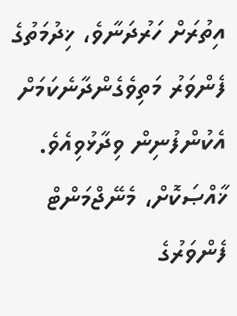އިތުރަށް ހަރުދަނާވެ، ޚިދުމަތުގެ ފެންވަރު މަތިވެގެންދާނެކަމަށް އެކުންފުނިން ވިދާޅުވިއެވެ. ޚާއްޞަކޮށް، މެނޭޖްމަންޓް ފެންވަރުގެ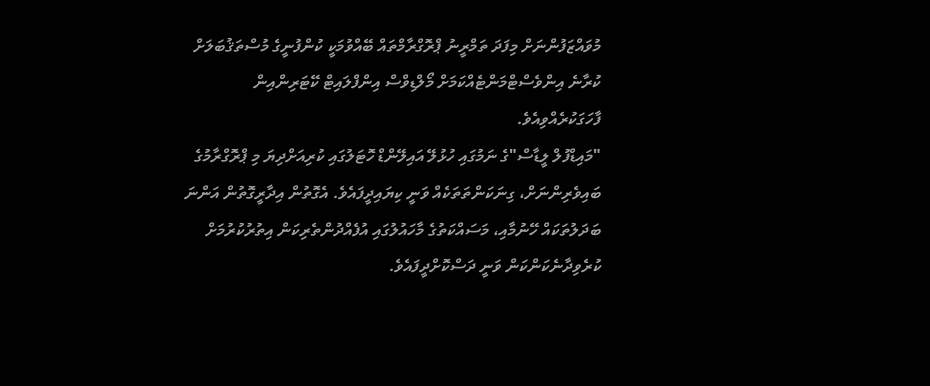މުވައްޒަފުންނަށް މިފަދަ ތަމްރީނު ޕްރޮގްރާމްތައް ބޭއްވުމަކީ ކުންފުނީގެ މުސްތަޤުބަލަށް ކުރާނެ އިންވެސްޓްމަންޓެއްކަމަށް މޯލްޑިވްސް އިންފްލައިޓް ކޭޓަރިންއިން ފާހަގަކުރެއްވިއެވެ.
"މައިޑްފުލް ލީޑާސް"ގެ ނަމުގައި ހުޅުލޭ އައިލޭންޑް ހޮޓަލުގައި ކުރިއަށްދިޔަ މި ޕްރޮގްރާމުގެ ބައިވެރިންނަށް، ގިނަކަންތަތަކެއް ވަނީ ކިޔައިދީފައެވެ. އެގޮތުން އިދާރީގޮތުން އަންނަ ބަދަލުތަކައް ހޭނުމާއި، މަސައްކަތުގެ މާހައުލުގައި އުފެއްދުންތެރިކަން އިތުރުކުރުމަށް ކުރެވިދާނެކަންކަން ވަނީ ދަސްކޮށްދީފައެވެ.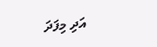އަދި މިފަދަ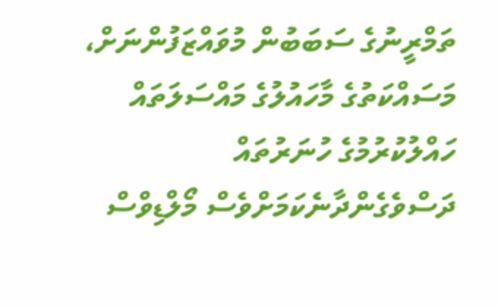ތަމްރީނުގެ ސަބަބުން މުވައްޒަފުންނަށް، މަސައްކަތުގެ މާހައުލުގެ މައްސަލަތައް ހައްލުކުރުމުގެ ހުނަރުތައް ދަސްވެގެންދާނެކަމަށްވެސް މޯލްޑިވްސް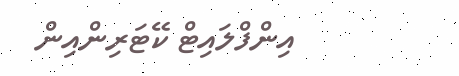އިންފްލައިޓް ކޭޓަރިންއިން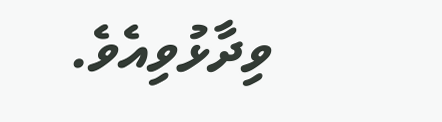ވިދާޅުވިއެވެ.